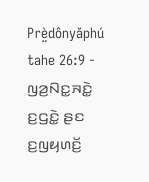Prè̤dônyǎphú tahe 26:9 - ꤜꤤ꤬ꤡꤢ꤭ꤏꤢꤧ꤭ ꤢ꤬ꤞꤢꤧ꤭ ꤔꤢ ꤢ꤬ꤜꤟꤛꤢꤩ꤬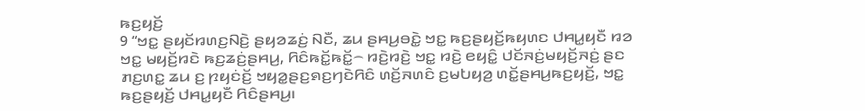ꤒꤢ꤬ꤟꤢꤩ꤬
9 “ꤠꤢ꤭ ꤔꤟꤢꤩꤙꤛꤢ꤬ꤡꤢꤧ꤬ ꤔꤟꤤꤘꤢꤦ꤬ ꤡꤢꤪ, ꤘꤣ ꤔꤌꤣ꤬ꤋꤢꤧ꤭ ꤠꤢ꤭ ꤒꤢ꤬ꤔꤟꤢꤩ꤬ꤒꤟꤛꤢ ꤓꤌꤣ꤭ꤟꤢꤪ ꤙꤤ ꤠꤢ꤭ ꤗꤟꤢꤩ꤬ꤙꤢꤧ ꤒꤢ꤬ꤘꤢꤦ꤬ꤔꤌꤣ꤬, ꤖꤢꤨꤒꤢꤩ꤭ꤒꤢꤩ꤭꤮ ꤙꤢꤧ꤬ꤙꤢꤧ꤬ ꤠꤢ꤭ ꤙꤢꤧ꤬ ꤕꤟꤢꤨ꤭ ꤓꤢꤩꤏꤢꤦ꤬ꤗꤟꤢꤩ꤬ꤏꤢꤦ꤬ ꤔꤢ ꤊꤢ꤬ꤛꤢ꤭ ꤘꤣ ꤢ꤬ ꤐꤟꤢꤦꤢꤩ꤬ ꤠꤟꤤ꤭ꤔꤢ꤬ꤎꤢ꤬ꤚꤢꤧꤖꤢꤨ ꤛꤢꤩ꤬ꤏꤛꤢꤨ ꤢ꤬ꤗꤝꤟꤤ꤬ ꤛꤢꤩ꤭ꤔꤌꤣ꤬ꤒꤢ꤬ꤟꤢꤩ꤬, ꤠꤢ꤭ ꤒꤢ꤬ꤔꤟꤢꤩ꤬ ꤓꤌꤣ꤭ꤟꤢꤪ ꤖꤢꤨꤔꤌꤣ꤬꤯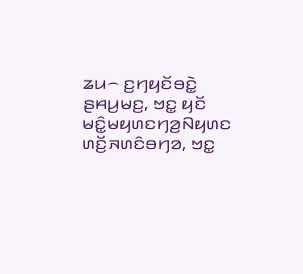ꤘꤣ꤮ ꤢ꤬ꤚꤟꤢꤩꤋꤢꤧ꤭ ꤔꤌꤣ꤬ꤗꤢ꤬, ꤠꤢ꤭ ꤟꤢꤩ ꤗꤢꤨ꤭ꤗꤟꤛꤢꤚꤤ꤬ꤡꤟꤛꤢ ꤛꤢꤩ꤬ꤏꤛꤢꤨꤋꤚꤤ, ꤠꤢ꤭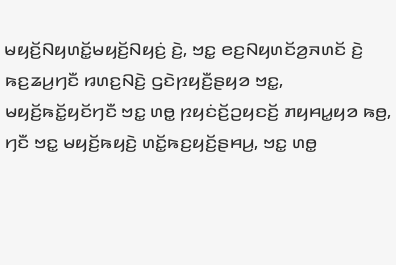ꤗꤟꤢꤩ꤬ꤡꤟꤛꤢꤩ꤭ꤗꤟꤢꤩ꤬ꤡꤟꤢꤦ꤬ ꤢꤧ꤬, ꤠꤢ꤭ ꤕꤢ꤬ꤡꤟꤛꤢꤩꤤ꤬ꤏꤛꤢꤩ ꤢꤧ꤬ ꤒꤢ꤬ꤘꤣ꤬ꤚꤢꤪ ꤙꤛꤢ꤬ꤡꤢꤧ꤬ ꤞꤢꤧꤐꤟꤢꤪ꤬ꤔꤟꤤ ꤠꤢ꤭, ꤗꤟꤢꤩ꤬ꤒꤢꤩ꤭ꤟꤢꤩꤚꤢꤪ ꤠꤢ꤭ ꤛꤥ꤭ ꤐꤟꤢꤦꤢꤩ꤬ꤑꤟꤢꤢꤩ꤬ ꤊꤟꤌꤣ꤭ꤟꤤ ꤒꤥ꤬, ꤚꤢꤪ ꤠꤢ꤭ ꤗꤟꤢꤩ꤬ꤒꤟꤢꤧ꤬ ꤛꤢꤩ꤭ꤒꤢ꤬ꤟꤢꤩ꤬ꤔꤌꤣ꤬, ꤠꤢ꤭ ꤛꤥ꤭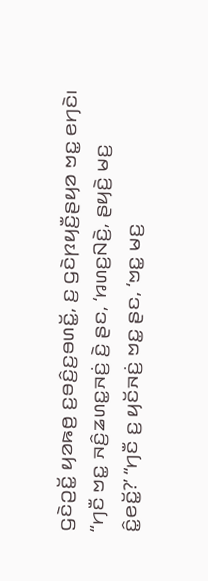ꤞꤢꤧꤑꤢꤩ꤭ ꤟꤤꤒꤥ꤬ ꤢ꤬ꤋꤢꤨ꤬ꤢ꤬ꤋꤛꤢꤩ꤭, ꤢ꤬ ꤞꤢꤧꤐꤟꤢꤪ꤬ꤔꤟꤤ ꤠꤢ꤭ ꤕꤚꤢꤧ꤯
“ꤚꤢꤪ ꤠꤢ꤭ ꤏꤢꤨ꤬ꤘꤛꤢ꤭ꤏꤢꤦ꤬ ꤢꤧ꤬ ꤔꤢ, ‘ꤙꤛꤢ꤬ꤡꤢꤧ꤬, ꤔꤟꤢꤧ꤬ ꤗꤢ꤬ ꤢꤨ꤭ꤕꤢꤩ꤭?’ “ꤚꤢꤪ ꤢ꤬ ꤟꤢꤩꤏꤢꤦ꤬ ꤠꤢ꤭ ꤔꤢ, ‘ꤠꤢ꤭ ꤗꤢ꤬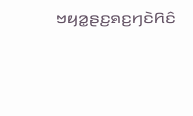ꤠꤟꤤ꤭ꤔꤢ꤬ꤎꤢ꤬ꤚꤢꤧꤖꤢꤨ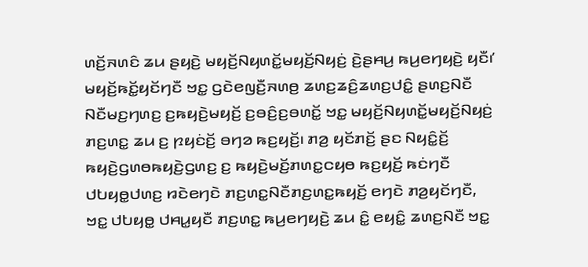ꤛꤢꤩ꤬ꤏꤛꤢꤨ ꤘꤣ ꤔꤟꤢꤧ꤬ ꤗꤟꤢꤩ꤬ꤡꤟꤛꤢꤩ꤭ꤗꤟꤢꤩ꤬ꤡꤟꤢꤦ꤬ ꤢꤧ꤬ꤔꤌꤣ꤬ ꤒꤣ꤬ꤕꤚꤟꤢꤧ꤬ ꤟꤢꤪ꤯’
ꤗꤟꤢꤩ꤬ꤒꤢꤩ꤭ꤟꤢꤩꤚꤢꤪ ꤠꤢ꤭ ꤞꤢꤧꤕꤜꤢꤪ꤬ꤏꤛꤥ꤬ ꤘꤛꤢ꤬ꤘꤢꤨ꤬ꤘꤛꤢ꤬ꤓꤢꤨ꤭ ꤔꤛꤢ꤬ꤡꤢꤪ ꤡꤢꤪꤗꤢ꤬ꤚꤛꤢ꤬ ꤢ꤬ꤒꤟꤢꤧ꤬ꤗꤟꤢꤩ꤬ ꤢ꤬ꤋꤢꤨ꤬ꤢ꤬ꤋꤛꤢꤩ꤭ ꤠꤢ꤭ ꤗꤟꤢꤩ꤬ꤡꤟꤛꤢꤩ꤭ꤗꤟꤢꤩ꤬ꤡꤟꤢꤦ꤬ ꤊꤢ꤬ꤛꤢ꤭ ꤘꤣ ꤢ꤬ ꤐꤟꤢꤦꤢꤩ꤬ ꤋꤚꤤ ꤒꤢ꤬ꤟꤢꤩ꤬꤯ ꤊꤤ꤬ ꤟꤢꤩꤊꤢꤩ꤬ ꤔꤢ ꤡꤟꤢꤨ꤭ꤢꤩ꤬ ꤒꤟꤢꤧ꤬ꤞꤛꤥꤒꤟꤢꤧ꤬ꤞꤛꤢ꤬ ꤢ꤬ ꤒꤟꤢꤧ꤬ꤗꤢꤩ꤬ꤊꤛꤢ꤭ꤍꤟꤥ ꤒꤢ꤬ꤟꤢꤩ꤬ ꤒꤢꤦꤚꤢꤪ ꤓꤝꤟꤥ꤭ꤓꤛꤢ꤬ ꤙꤢꤧꤕꤚꤢꤧ ꤊꤢ꤬ꤛꤢ꤭ꤡꤢꤪꤊꤢ꤬ꤛꤢ꤭ꤒꤟꤢꤩ꤬ ꤕꤚꤢꤧ ꤊꤤ꤬ꤟꤢꤩꤚꤢꤪ, ꤠꤢ꤭ ꤓꤝꤟꤥ꤭ ꤓꤌꤣ꤭ꤟꤢꤪ ꤊꤢ꤬ꤛꤢ꤭ ꤒꤣ꤬ꤕꤚꤟꤢꤧ꤬ ꤘꤣ ꤢꤨ꤭ ꤕꤟꤢꤨ꤭ ꤘꤛꤢ꤬ꤡꤢꤪ ꤠꤢ꤭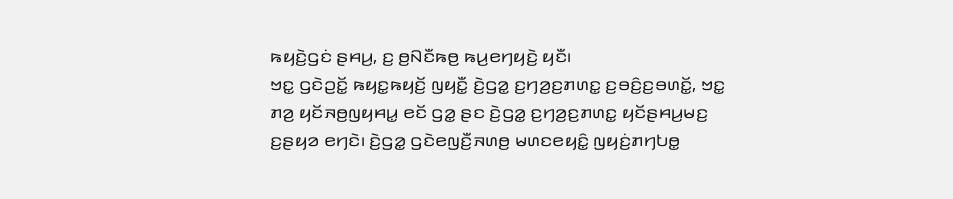ꤒꤟꤢꤧ꤬ꤞꤢꤦ ꤔꤌꤣ꤬, ꤢ꤬ ꤥ꤬ꤡꤢꤪꤒꤥ꤬ ꤒꤣ꤬ꤕꤚꤟꤢꤧ꤬ ꤟꤢꤪ꤯
ꤠꤢ꤭ ꤞꤢꤧꤑꤢꤩ꤭ ꤒꤟꤢ꤭ꤒꤟꤢꤩ꤬ ꤜꤟꤢꤪ꤭ ꤢꤧ꤬ꤞꤤ꤭ ꤢ꤬ꤚꤤ꤬ꤢ꤬ꤊꤛꤢ꤭ ꤢ꤬ꤋꤢꤨ꤬ꤢ꤬ꤋꤛꤢꤩ꤭, ꤠꤢ꤭ ꤊꤤ꤬ ꤟꤢꤩꤏꤥ꤬ꤜꤟꤌꤣ꤭ ꤕꤢꤩ ꤞꤤ꤭ ꤔꤢ ꤢꤧ꤬ꤞꤤ꤭ ꤢ꤬ꤚꤤ꤬ꤢ꤬ꤊꤛꤢ꤭ ꤟꤢꤩꤔꤌꤣ꤬ꤗꤢ꤬ ꤢ꤬ꤔꤟꤤ ꤕꤚꤢꤧ꤯ ꤢꤧ꤬ꤞꤤ꤭ ꤞꤢꤧꤕꤜꤢꤪ꤬ꤏꤛꤥ꤬ ꤗꤛꤢꤕꤟꤢꤨ꤭ ꤜꤟꤢꤦ꤬ꤊꤚꤝꤥ꤭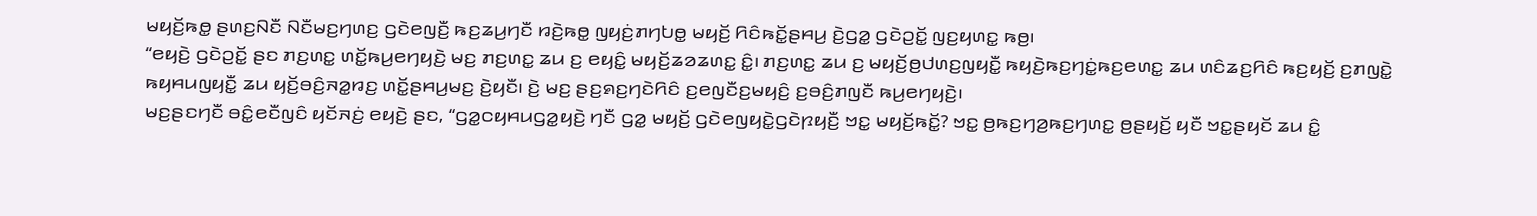ꤗꤟꤢꤩ꤬ꤒꤥ꤭ ꤔꤛꤢ꤬ꤡꤢꤪ ꤡꤢꤪꤗꤢ꤬ꤚꤛꤢ꤬ ꤞꤢꤧꤕꤜꤢꤪ꤬ ꤒꤢ꤬ꤘꤣ꤬ꤚꤢꤪ ꤙꤢꤧ꤬ꤒꤥ꤭ ꤜꤟꤢꤦ꤬ꤊꤚꤝꤥ꤭ ꤗꤟꤢꤩ꤬ ꤖꤢꤨꤒꤢꤩ꤭ꤔꤌꤣ꤬ ꤢꤧ꤬ꤞꤤ꤭ ꤞꤢꤧꤑꤢꤩ꤭ ꤜꤢ꤬ꤟꤛꤢ꤭ ꤒꤥ꤬꤯
“ꤕꤟꤢꤧ꤬ ꤞꤢꤧꤑꤢꤩ꤭ ꤔꤢ ꤊꤢ꤬ꤛꤢ꤭ ꤛꤢꤩ꤭ꤒꤣ꤬ꤕꤚꤟꤢꤧ꤬ ꤗꤢ꤬ ꤊꤢ꤬ꤛꤢ꤭ ꤘꤣ ꤢ꤬ ꤕꤟꤢꤨ꤭ ꤗꤟꤢꤩ꤬ꤘꤤꤘꤛꤢ꤭ ꤢꤨ꤭꤯ ꤊꤢ꤬ꤛꤢ꤭ ꤘꤣ ꤢ꤬ ꤗꤟꤢꤩ꤬ꤥ꤬ꤓꤛꤢ꤬ꤜꤟꤢꤪ꤭ ꤒꤟꤢꤧ꤬ꤒꤢ꤬ꤚꤢꤦ꤭ꤒꤢ꤬ꤕꤛꤢ꤭ ꤘꤣ ꤛꤢꤨꤘꤢ꤬ꤖꤢꤨ ꤒꤢ꤬ꤟꤢꤩ꤬ ꤢ꤬ꤊꤜꤢꤧ꤭ ꤒꤟꤌꤣꤜꤟꤢꤪ꤭ ꤘꤣ ꤟꤢꤩ꤬ꤋꤢꤨ꤬ꤏꤤ꤭ꤙꤢ꤬ ꤛꤢꤩ꤭ꤔꤌꤣ꤬ꤗꤢ꤬ ꤢꤧ꤬ꤟꤢꤪ꤯ ꤢꤧ꤬ ꤗꤢ꤬ ꤔꤢ꤬ꤎꤢ꤬ꤚꤢꤧꤖꤢꤨ ꤢ꤬ꤕꤜꤢꤪꤢ꤬ꤗꤟꤢꤨ꤬ ꤢ꤬ꤋꤢꤨ꤬ꤊꤜꤢꤪ ꤒꤣ꤬ꤕꤚꤟꤢꤧ꤬꤯
ꤗꤢ꤬ꤔꤢꤚꤢꤪ ꤋꤢꤨ꤭ꤕꤢꤪꤜꤢꤨ ꤟꤢꤩꤏꤢꤦ꤬ ꤕꤟꤢꤧ꤬ ꤔꤢ, “ꤞꤤ꤭ꤍꤟꤌꤣꤞꤤ꤭ꤟꤢꤧ꤬ ꤚꤢꤪ ꤞꤤ꤭ ꤗꤟꤢꤩ꤬ ꤞꤢꤧꤕꤜꤟꤢꤧ꤭ꤞꤢꤧꤐꤟꤢꤪ꤬ ꤠꤢ꤭ ꤗꤟꤢꤩ꤬ꤒꤢꤩ꤭? ꤠꤢ꤭ ꤥ꤬ꤒꤢ꤬ꤚꤤ꤬ꤒꤢ꤬ꤚꤛꤢ꤭ ꤥ꤬ꤔꤟꤢꤩ꤬ ꤟꤢꤪ ꤠꤢ꤭ꤔꤟꤢꤩ ꤘꤣ ꤢꤨ꤭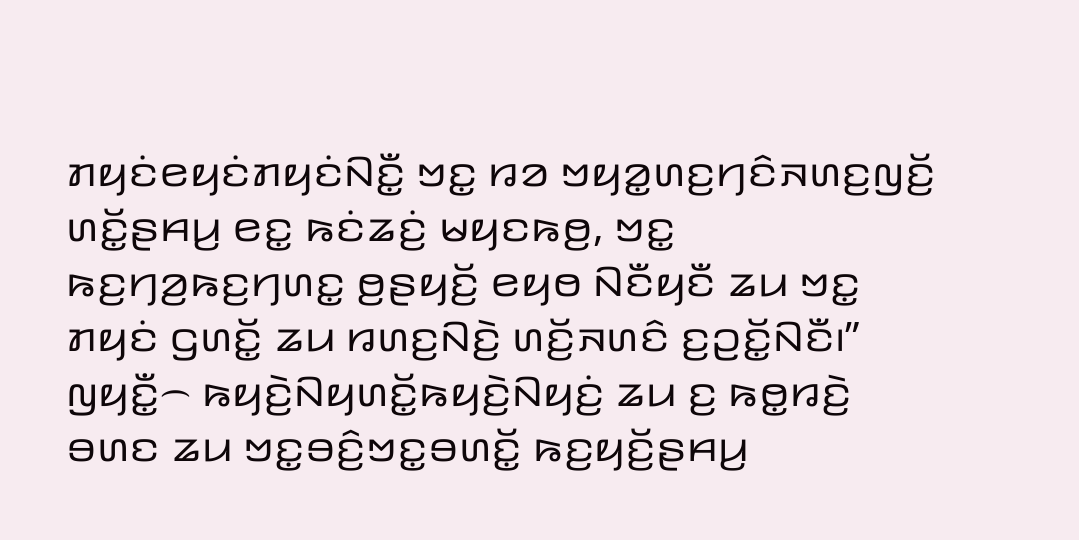ꤊꤟꤢꤦꤕꤟꤢꤦꤊꤟꤢꤦꤡꤢꤪ꤭ ꤠꤢ꤭ ꤙꤤ ꤠꤟꤤ꤭ꤛꤢ꤬ꤚꤢꤨꤏꤛꤢ꤬ꤜꤢꤩ꤬ ꤛꤢꤩ꤭ꤔꤌꤣ꤬ ꤕꤢ꤭ ꤒꤢꤦꤘꤢꤦ꤬ ꤗꤟꤢꤒꤥ꤬, ꤠꤢ꤭ ꤒꤢ꤬ꤚꤤ꤬ꤒꤢ꤬ꤚꤛꤢ꤭ ꤥ꤬ꤔꤟꤢꤩ꤬ ꤕꤟꤥ ꤡꤢꤪꤟꤢꤪ ꤘꤣ ꤠꤢ꤭ ꤊꤟꤢꤦ ꤞꤛꤢꤩ꤭ ꤘꤣ ꤙꤛꤢ꤬ꤡꤢꤧ꤬ ꤛꤢꤩ꤬ꤏꤛꤢꤨ ꤢ꤬ꤑꤢꤩ꤭ꤡꤢꤪ꤯”
ꤜꤟꤢꤪ꤭꤮ ꤒꤟꤢꤧ꤬ꤡꤟꤛꤢꤩ꤭ꤒꤟꤢꤧ꤬ꤡꤟꤢꤦ꤬ ꤘꤣ ꤢ꤬ ꤒꤥ꤭ꤙꤢꤧ꤬ ꤋꤛꤢ ꤘꤣ ꤠꤢ꤭ꤋꤢꤨ꤬ꤠꤢ꤭ꤋꤛꤢꤩ꤭ ꤒꤢ꤬ꤟꤢꤩ꤬ꤔꤌꤣ꤬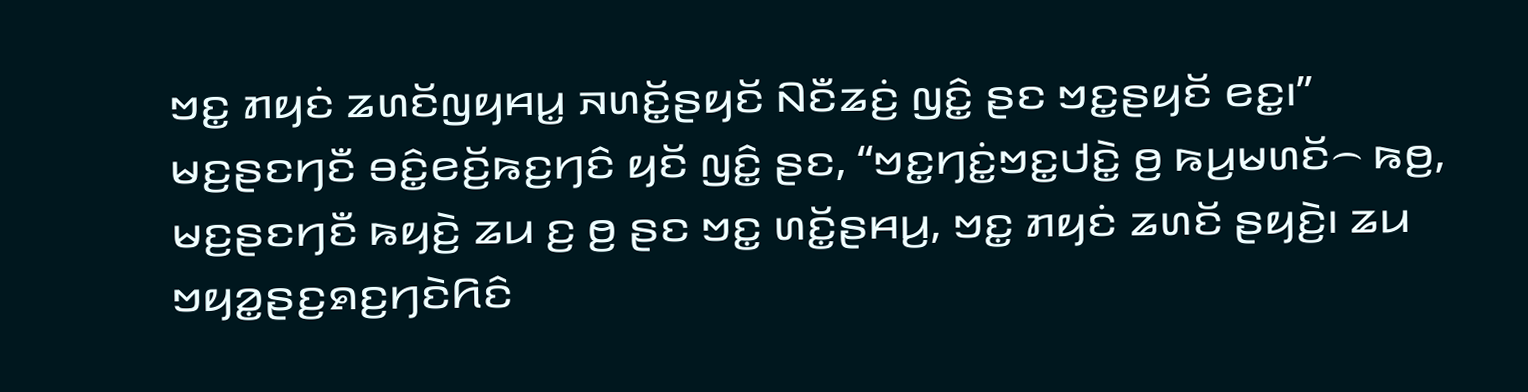ꤠꤢ꤭ ꤊꤟꤢꤦ ꤘꤛꤢꤩꤜꤟꤌꤣ꤭ ꤏꤛꤢꤩ꤭ꤔꤟꤢꤩ ꤡꤢꤪꤘꤢꤦ꤬ ꤜꤢꤨ꤭ ꤔꤢ ꤠꤢ꤭ꤔꤟꤢꤩ ꤕꤢ꤭꤯”
ꤗꤢ꤬ꤔꤢꤚꤢꤪ ꤋꤢꤨ꤭ꤕꤢꤩ꤬ꤒꤢ꤬ꤚꤢꤨ ꤟꤢꤩ ꤜꤢꤨ꤭ ꤔꤢ, “ꤠꤢ꤭ꤚꤢꤦ꤭ꤠꤢ꤭ꤓꤢꤧ꤭ ꤥ꤬ ꤒꤣ꤬ꤗꤛꤢꤩ꤮ ꤒꤥ꤬, ꤗꤢ꤬ꤔꤢꤚꤢꤪ ꤒꤟꤢꤧ꤬ ꤘꤣ ꤢ꤬ ꤥ꤬ ꤔꤢ ꤠꤢ꤭ ꤛꤢꤩ꤭ꤔꤌꤣ꤬, ꤠꤢ꤭ ꤊꤟꤢꤦ ꤘꤛꤢꤩ ꤔꤟꤢꤧ꤬꤯ ꤘꤣ ꤠꤟꤤ꤭ꤔꤢ꤬ꤎꤢ꤬ꤚꤢꤧꤖꤢꤨ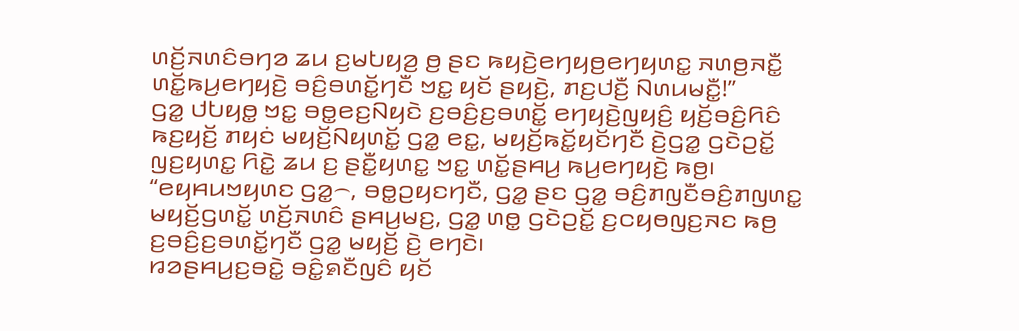ꤛꤢꤩ꤬ꤏꤛꤢꤨꤋꤚꤤ ꤘꤣ ꤢ꤬ꤗꤝꤟꤤ꤬ ꤥ꤬ ꤔꤢ ꤒꤟꤢꤧ꤬ꤕꤚꤟꤥ꤬ꤕꤚꤟꤛꤢ꤭ ꤏꤛꤥ꤬ꤏꤢꤪ꤭ ꤛꤢꤩ꤭ꤒꤣ꤬ꤕꤚꤟꤢꤧ꤬ ꤋꤢꤨ꤬ꤋꤛꤢꤩ꤭ꤚꤢꤪ ꤠꤢ꤭ ꤟꤢꤩ ꤔꤟꤢꤧ꤬, ꤊꤢ꤬ꤓꤢꤪ꤬ ꤡꤛꤣꤗꤢꤪ꤭!”
ꤞꤤ꤭ ꤓꤝꤟꤥ꤭ ꤠꤢ꤭ ꤋꤥ꤭ꤕꤢ꤬ꤡꤟꤢꤧ ꤢ꤬ꤋꤢꤨ꤬ꤢ꤬ꤋꤛꤢꤩ꤭ ꤕꤚꤟꤢꤧ꤬ꤜꤟꤢꤨ꤬ ꤟꤢꤩ꤬ꤋꤢꤨ꤬ꤖꤢꤨ ꤒꤢ꤬ꤟꤢꤩ꤬ ꤊꤟꤢꤦ ꤗꤟꤢꤩ꤬ꤡꤟꤛꤢꤩ꤭ ꤞꤤ꤭ ꤕꤢ꤭, ꤗꤟꤢꤩ꤬ꤒꤢꤩ꤭ꤟꤢꤩꤚꤢꤪ ꤢꤧ꤬ꤞꤤ꤭ ꤞꤢꤧꤑꤢꤩ꤭ ꤜꤢ꤬ꤟꤛꤢ꤭ ꤖꤢꤧ꤭ ꤘꤣ ꤢ꤬ ꤔꤢꤪ꤭ꤟꤛꤢ꤭ ꤠꤢ꤭ ꤛꤢꤩ꤭ꤔꤌꤣ꤬ ꤒꤣ꤬ꤕꤚꤟꤢꤧ꤬ ꤒꤥ꤬꤯
“ꤕꤟꤌꤣꤠꤟꤛꤢ ꤞꤤ꤭꤮, ꤋꤥ꤭ꤑꤟꤢꤚꤢꤪ, ꤞꤤ꤭ ꤔꤢ ꤞꤤ꤭ ꤋꤢꤨ꤬ꤊꤜꤢꤪꤋꤢꤨ꤬ꤊꤜꤛꤢ꤭ ꤗꤟꤢꤩ꤬ꤞꤛꤢꤩ꤭ ꤛꤢꤩ꤬ꤏꤛꤢꤨ ꤔꤌꤣ꤬ꤗꤢ꤬, ꤞꤤ꤭ ꤛꤥ꤭ ꤞꤢꤧꤑꤢꤩ꤭ ꤢ꤬ꤍꤟꤥꤜꤢ꤬ꤏꤢ ꤒꤥ꤬ ꤢ꤬ꤋꤢꤨ꤬ꤢ꤬ꤋꤛꤢꤩ꤭ꤚꤢꤪ ꤞꤤ꤭ ꤗꤟꤢꤩ꤬ ꤢꤧ꤬ ꤕꤚꤢꤧ꤯
ꤙꤤꤔꤌꤣ꤬ꤢ꤬ꤋꤢꤧ꤭ ꤋꤢꤨ꤭ꤎꤢꤪꤜꤢꤨ ꤟꤢꤩ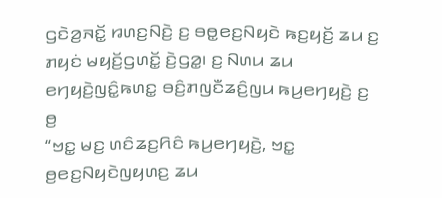ꤞꤢꤧꤤ꤬ꤏꤢꤩ꤭ ꤙꤛꤢ꤬ꤡꤢꤧ꤬ ꤢ꤬ ꤋꤥ꤭ꤕꤢ꤬ꤡꤟꤢꤧ ꤒꤢ꤬ꤟꤢꤩ꤬ ꤘꤣ ꤢ꤬ ꤊꤟꤢꤦ ꤗꤟꤢꤩ꤬ꤞꤛꤢꤩ꤭ ꤢꤧ꤬ꤞꤤ꤭꤯ ꤢ꤬ ꤡꤛꤣ ꤘꤣ ꤕꤚꤟꤢꤧ꤬ꤜꤢꤨ꤭ꤒꤛꤢ꤭ ꤋꤢꤨ꤬ꤊꤜꤢꤪꤘꤢꤨ꤬ꤜꤣ ꤒꤣ꤬ꤕꤚꤟꤢꤧ꤬ ꤢ꤬ ꤥ꤬
“ꤠꤢ꤭ ꤗꤢ꤬ ꤛꤢꤨꤘꤢ꤬ꤖꤢꤨ ꤒꤣ꤬ꤕꤚꤟꤢꤧ꤬, ꤠꤢ꤭ ꤥ꤬ꤕꤢ꤬ꤡꤟꤢꤧꤜꤟꤛꤢ꤬ ꤘꤣ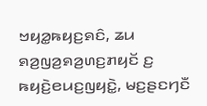ꤠꤟꤤ꤭ꤒꤟꤢ꤬ꤎꤢꤨ, ꤘꤣ ꤎꤤ꤬ꤜꤤ꤬ꤎꤤ꤬ꤛꤢ꤬ꤊꤟꤢꤩ ꤢ꤬ ꤒꤟꤢꤧ꤬ꤕꤣꤢ꤬ꤜꤟꤢꤧ꤭, ꤗꤢ꤬ꤔꤢꤚꤢꤪ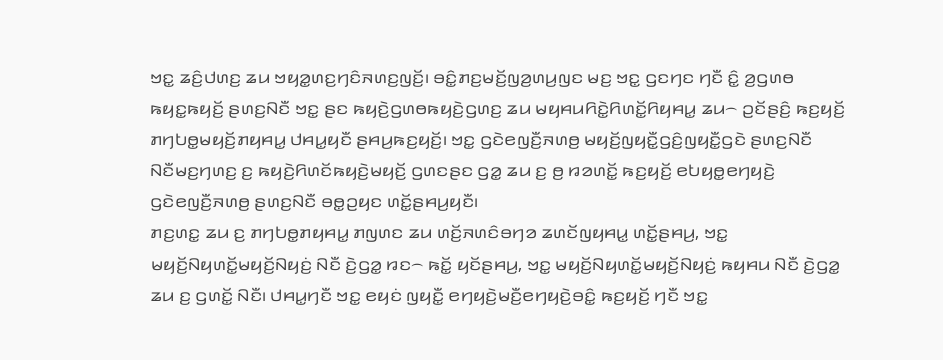ꤠꤢ꤭ ꤘꤢꤨ꤬ꤓꤛꤢ꤬ ꤘꤣ ꤠꤟꤤ꤭ꤛꤢ꤬ꤚꤢꤨꤏꤛꤢ꤬ꤜꤢꤩ꤬꤯ ꤋꤢꤨ꤭ꤊꤢ꤬ꤗꤢꤩ꤬ꤜꤤ꤬ꤛꤣ꤬ꤜꤢ ꤗꤢ꤬ ꤠꤢ꤭ ꤞꤢꤚꤢ ꤚꤢꤪ ꤢꤨ꤭ ꤤ꤬ꤞꤛꤥ ꤒꤟꤢ꤭ꤒꤟꤢꤩ꤬ ꤔꤛꤢ꤬ꤡꤢꤪ ꤠꤢ꤭ ꤔꤢ ꤒꤟꤢꤧ꤬ꤞꤛꤥꤒꤟꤢꤧ꤬ꤞꤛꤢ꤬ ꤘꤣ ꤗꤟꤌꤣꤖꤢꤧ꤭ꤖꤛꤢꤩ꤭ꤖꤟꤌꤣ꤭ ꤘꤣ꤮ ꤑꤢꤩꤔꤢꤨ꤬ ꤒꤢ꤬ꤟꤢꤩ꤬ ꤊꤚꤝꤥ꤭ꤗꤟꤢꤩ꤬ꤊꤟꤌꤣ꤭ ꤓꤌꤣ꤭ꤟꤢꤪ ꤔꤌꤣ꤬ꤒꤢ꤬ꤟꤢꤩ꤬꤯ ꤠꤢ꤭ ꤞꤢꤧꤕꤜꤢꤪ꤬ꤏꤛꤥ꤬ ꤗꤟꤢꤩ꤬ꤜꤟꤢꤪ꤭ꤞꤢꤨ꤬ꤜꤟꤢꤪ꤭ꤞꤢꤧ ꤔꤛꤢ꤬ꤡꤢꤪ ꤡꤢꤪꤗꤢ꤬ꤚꤛꤢ꤬ ꤢ꤬ ꤒꤟꤢꤧ꤬ꤖꤛꤢꤩꤒꤟꤢꤧ꤬ꤗꤟꤢꤩ꤬ ꤞꤛꤢꤔꤢ ꤞꤤ꤭ ꤘꤣ ꤢ꤬ ꤥ꤬ ꤙꤤꤛꤢꤩ꤭ ꤒꤢ꤬ꤟꤢꤩ꤬ ꤕꤝꤟꤥ꤭ꤕꤚꤟꤢꤧ꤬ ꤞꤢꤧꤕꤜꤢꤪ꤬ꤏꤛꤥ꤬ ꤔꤛꤢ꤬ꤡꤢꤪ ꤋꤥ꤭ꤑꤟꤢ ꤛꤢꤩ꤭ꤔꤌꤣ꤬ꤟꤢꤪ꤯
ꤊꤢ꤬ꤛꤢ꤭ ꤘꤣ ꤢ꤬ ꤊꤚꤝꤥ꤭ꤊꤟꤌꤣ꤭ ꤊꤜꤛꤢ ꤘꤣ ꤛꤢꤩ꤬ꤏꤛꤢꤨꤋꤚꤤ ꤘꤛꤢꤩꤜꤟꤌꤣ꤭ ꤛꤢꤩ꤭ꤔꤌꤣ꤬, ꤠꤢ꤭ ꤗꤟꤢꤩ꤬ꤡꤟꤛꤢꤩ꤭ꤗꤟꤢꤩ꤬ꤡꤟꤢꤦ꤬ ꤡꤢꤪ ꤢꤧ꤬ꤞꤤ꤭ ꤙꤢ꤮ ꤒꤢꤩ꤭ ꤟꤢꤩꤔꤌꤣ꤬, ꤠꤢ꤭ ꤗꤟꤢꤩ꤬ꤡꤟꤛꤢꤩ꤭ꤗꤟꤢꤩ꤬ꤡꤟꤢꤦ꤬ ꤒꤟꤌꤣ ꤡꤢꤪ ꤢꤧ꤬ꤞꤤ꤭ ꤘꤣ ꤢ꤬ ꤞꤛꤢꤩ꤭ ꤡꤢꤪ꤯ ꤓꤌꤣ꤭ꤚꤢꤪ ꤠꤢ꤭ ꤕꤟꤢꤦ ꤜꤟꤢꤪ꤭ ꤕꤚꤟꤢꤧ꤬ꤗꤢꤪ꤬ꤕꤚꤟꤢꤧ꤬ꤋꤢꤨ꤭ ꤒꤢ꤬ꤟꤢꤩ꤬ ꤚꤢꤪ ꤠꤢ꤭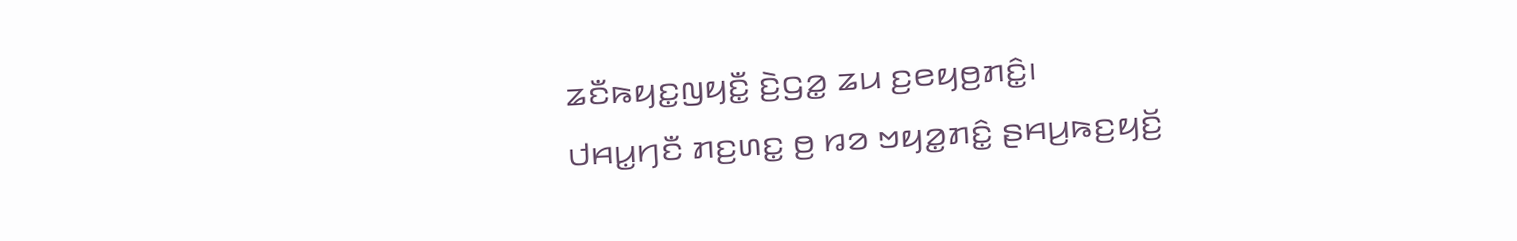ꤘꤢꤪꤒꤟꤢ꤭ꤜꤟꤢꤪ꤭ ꤢꤧ꤬ꤞꤤ꤭ ꤘꤣ ꤢ꤬ꤕꤟꤥ꤬ꤊꤢꤨ꤭꤯
ꤓꤌꤣ꤭ꤚꤢꤪ ꤊꤢ꤬ꤛꤢ꤭ ꤥ꤬ ꤙꤤ ꤠꤟꤤ꤭ꤊꤢꤨ꤭ ꤔꤌꤣ꤬ꤒꤢ꤬ꤟꤢꤩ꤬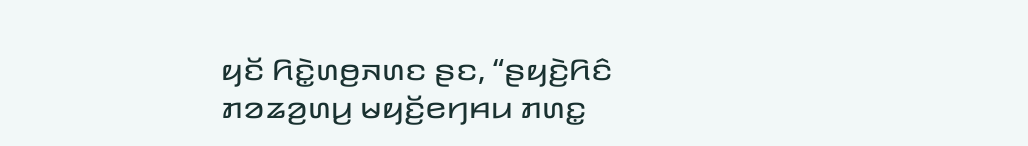ꤟꤢꤩ ꤖꤢꤧ꤭ꤛꤥ꤬ꤏꤛꤢ ꤔꤢ, “ꤔꤟꤢꤧ꤬ꤖꤢꤨ ꤊꤤꤘꤤ꤬ꤛꤣ꤬ ꤗꤟꤢꤩ꤬ꤕꤚꤌꤣ ꤊꤛꤢ꤭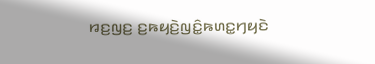ꤙꤢ꤬ꤜꤢ꤬ ꤢ꤬ꤒꤟꤢꤧ꤬ꤜꤢꤨ꤭ꤒꤛꤢ꤭ꤚꤟꤢꤧ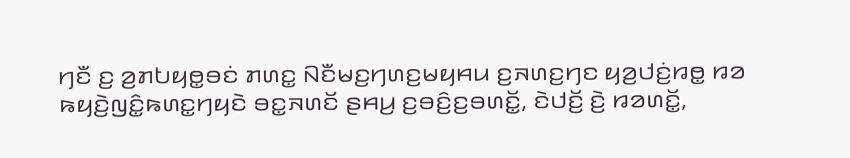ꤚꤢꤪ ꤢ꤬ ꤤ꤬ꤊꤝꤟꤥ꤭ꤋꤢꤦ ꤊꤛꤢ꤭ ꤡꤢꤪꤗꤢ꤬ꤚꤛꤢ꤬ꤗꤟꤌꤣ ꤢ꤬ꤏꤛꤢ꤬ꤚꤢ ꤟꤤ꤬ꤓꤢꤦ꤬ꤙꤥ꤭ ꤙꤤ ꤒꤟꤢꤧ꤬ꤜꤢꤨ꤭ꤒꤛꤢ꤭ꤚꤟꤢꤧ ꤋꤢ꤭ꤏꤛꤢꤩ ꤔꤌꤣ꤬ ꤢ꤬ꤋꤢꤨ꤬ꤢ꤬ꤋꤛꤢꤩ꤭, ꤢꤧꤓꤢꤩ꤬ ꤢꤧ꤬ ꤙꤤꤛꤢꤩ꤭,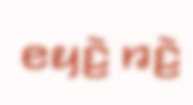ꤕꤟꤢꤧ꤬ ꤙꤢꤧ꤬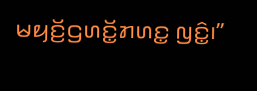ꤗꤟꤢꤩ꤬ꤞꤛꤢꤩ꤭ꤊꤛꤢ꤭ ꤜꤢꤨ꤭꤯”